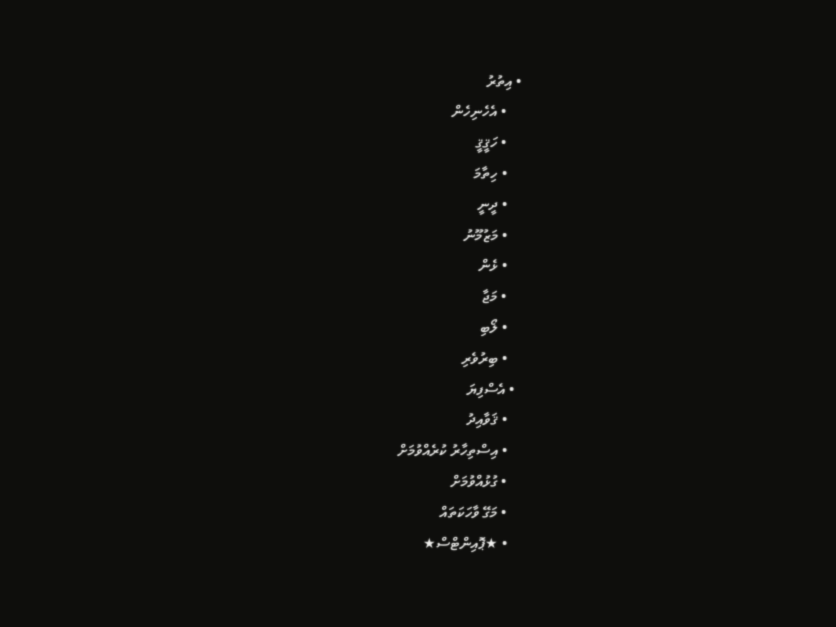• އިތުރު
    • އެހެނިހެން
    • ހަޤީޤީ
    • ހިތާމަ
    • ދީނީ
    • މަޒުމޫނު
    • ޅެން
    • މަޖާ
    • ލޯބި
    • ބިރުވެރި
  • އެސްފިޔަ
    • ޤަވާއިދު
    • އިސްތިހާރު ކުރެއްވުމަށް
    • ގުޅުއްވުމަށް
    • މަގޭ ވާހަކަތައް
    • ★ޕޮއިންޓްސް★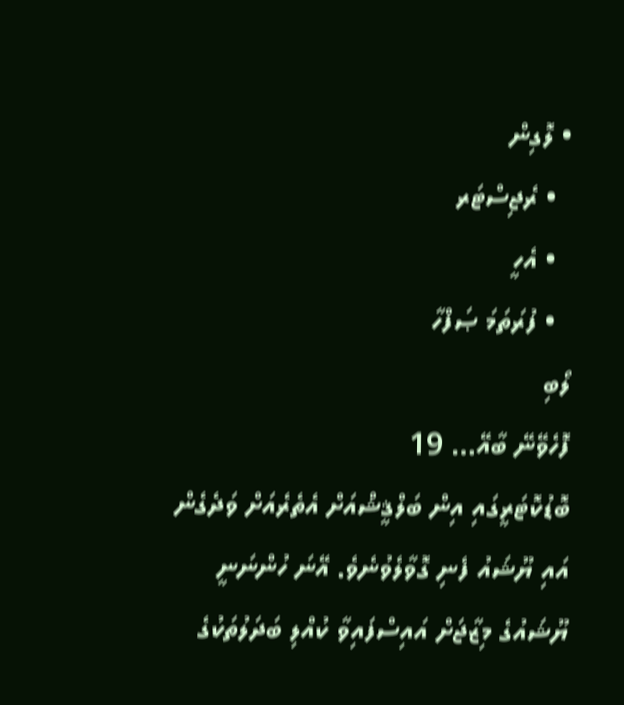• ލޮގިން
  • ރެޖިސްޓަރ
  • އެހީ
  • ފުރަތަމަ ޞަފްހާ
ލޯބި
ފޮހެވޭނޭ ބާއޭ… 19
ބޮޑުކޮޓަރީގައި އިން ބަލްޤީޝްއަށް އެތެރެއަށް ވަދެގެން އައި ޔޫޝައު ފެނި ގޮވާލެވުނެވެ. އޭނަ ހުންނަނީ ޔޫޝައުގެ މިޒާޖަށް އައިސްފައިވާ ކުއްލި ބަދަލުތަކުގެ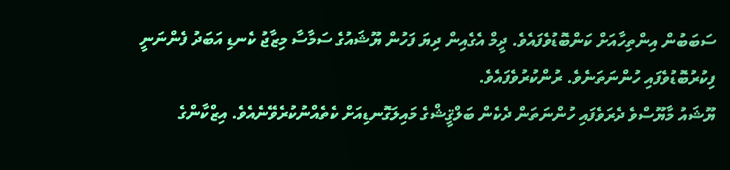ސަބަބުން އިންތިހާއަށް ކަންބޮޑުވެފައެވެ. ދީމް އެގެއިން ދިޔަ ފަހުން ޔޫޝައުގެ ސަމާސާ މިޒާޖު ކެނޑި އަބަދު ފެންނަނީ ފިކުރުބޮޑުވެފައި ހުންނަތަނެވެ. ރުންކުރުވެފައެވެ.
ޔޫޝައު މާޔޫސްވެ ދެރަވެފައި ހުންނަތަން ދެކެން ބަލްޤީޝްގެ މައިލަގޮނޑިއަށް ކެތެއްނުކުރެވޭނެއެވެ. އިޒްކާންގެ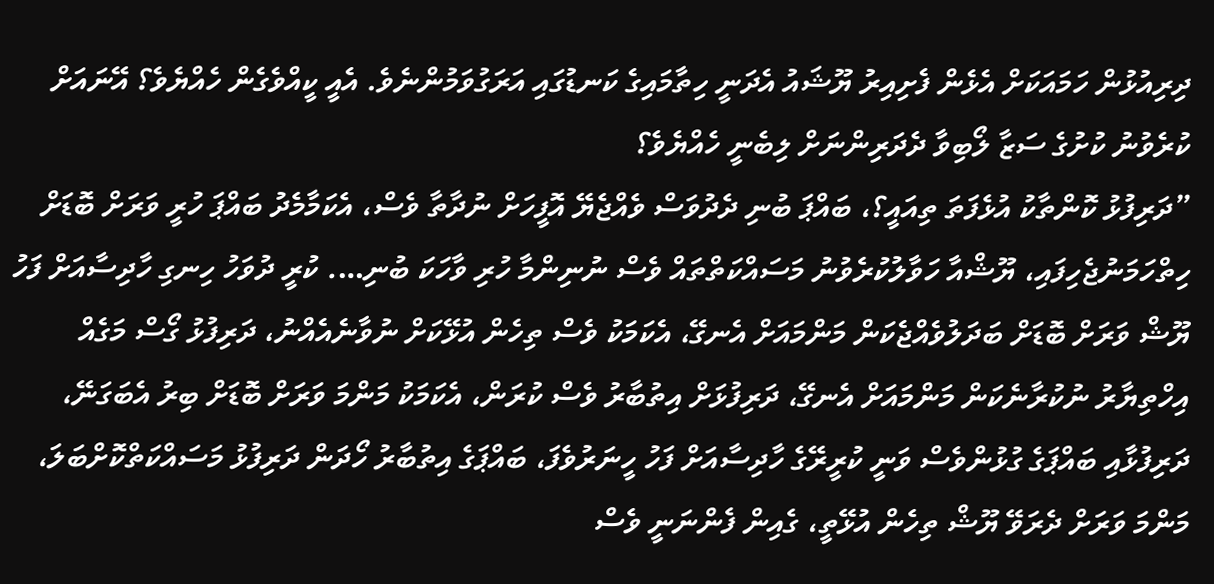ދިރިއުޅުން ހަމައަކަށް އެޅެން ފެށިއިރު ޔޫޝައު އެދަނީ ހިތާމައިގެ ކަނޑުގައި އަރަގުވަމުންނެވެ. އެއީ ކީއްވެގެން ހެއްޔެވެ؟ އޭނައަށް ކުރެވުނު ކުށުގެ ސަޒާ ލޯބިވާ ދެދަރިންނަށް ލިބެނީ ހެއްޔެވެ؟
”ދަރިފުޅު ކޮންތާކު އުޅެފަތަ ތިއައީ؟، ބައްޕަ ބުނި ދެދުވަސް ވެއްޖެޔޭ އޮފީހަށް ނުދާތާ ވެސް، އެކަމާމެދު ބައްޕަ ހުރީ ވަރަށް ބޮޑަށް ހިތްހަމަނުޖެހިފައި، ޔޫޝްއާ ހަވާލުކުރެވުނު މަސައްކަތްތައް ވެސް ނުނިންމާ ހުރި ވާހަކަ ބުނި…. ކުރީ ދުވަހު ހިނގި ހާދިސާއަށް ފަހު ޔޫޝް ވަރަށް ބޮޑަށް ބަދަލުވެއްޖެކަން މަންމައަށް އެނގޭ، އެކަމަކު ވެސް ތިހެން އުޅޭކަށް ނުވާނެއެއްނު، ދަރިފުޅު ގޯސް މަގެއް އިހްތިޔާރު ނުކުރާނެކަން މަންމައަށް އެނގޭ، ދަރިފުޅަށް އިތުބާރު ވެސް ކުރަން، އެކަމަކު މަންމަ ވަރަށް ބޮޑަށް ބިރު އެބަގަނޭ، ދަރިފުޅާއި ބައްޕަގެ ގުޅުންވެސް ވަނީ ކުރީރޭގެ ހާދިސާއަށް ފަހު ހީނަރުވެފަ، ބައްޕަގެ އިތުބާރު ހޯދަން ދަރިފުޅު މަސައްކަތްކޮށްބަލަ، މަންމަ ވަރަށް ދެރަވޭ ޔޫޝް ތިހެން އުޅޭތީ، ގެއިން ފެންނަނީ ވެސް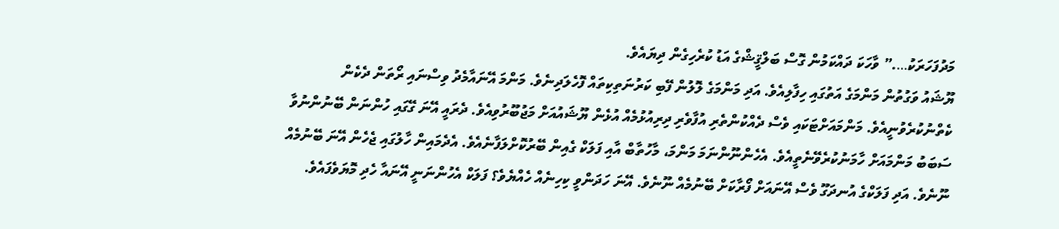މަދުފަހަރަކު….” ވާހަކަ ދައްކަމުން ގޮސް ބަލްޤީޝްގެ އަޑު ކުރެހިގެން ދިޔައެވެ.
ޔޫޝައު ވަގުތުން މަންމަގެ އަތުގައި ހިފާލިއެވެ. އަދި މަންމަގެ ލޮލުން ފޭބި ކަރުނަތިކިތައް ފޮހެލަދިނެވެ. މަންމަ އޭނައާމެދު ވިސްނައި ރޯތަން ދެކެން ކެތްނުކުރެވުނީއެވެ. މަންމައަށްޓަކައި ވެސް ދެއްކުންތެރި އުފާވެރި ދިރިއުޅުމެއް އުޅެން ޔޫޝައުއަށް މަޖުބޫރުވިއެވެ. ދެރައީ އޭނަ ގޭގައި ހުންނަން ބޭނުންނުވާ ސަބަބު މަންމައަށް ހާމަނުކުރެވޭނެތީއެވެ. އެހެންނޫންނަމަ މަންމަ، މާހުތާބް އާއި ފަލަކް ގެއިން ބޭރުކޮށްލަފާނެއެވެ. އެދެމައިން ހާލުގައި ޖެހެން އޭނަ ބޭނުމެއް ނޫނެވެ. އަދި ފަލަކްގެ އުނދަގޫ ވެސް އޭނައަށް ފޯރާކަށް ބޭނުމެއް ނޫނެވެ. އޭނަ ހަދަންވީ ކިހިނެއް ހެއްޔެވެ؟ ފަލަކް އެހުންނަނީ އޭނައާ ހެދި މޮޔަވެފައެވެ.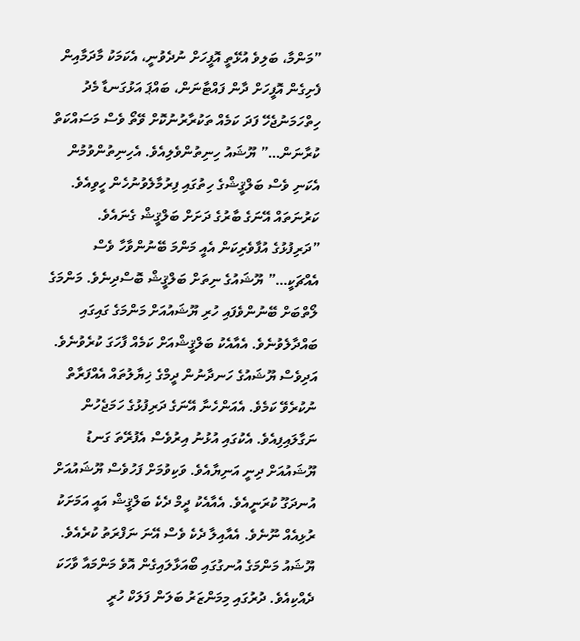”މަންމާ، ބަލިވެ އުޅޭތީ އޮފީހަށް ނުދެވުނީ، އެކަމަކު މާދަމާއިން ފެށިގެން އޮފީހަށް ދާން ފައްޓާނަން، ބައްޕަ އަޅުގަނޑާ މެދު ހިތްހަމަނުޖެހޭ ފަދަ ކަމެއް ތަކުރާރުނުކޮށް ވޭތޯ ވެސް މަސައްކަތް ކުރާނަން…” ޔޫޝައު ހިނިތުންވެލިއެވެ. އެހިނިތުންވުމުން އެކަނި ވެސް ބަލްޤީޝްގެ ހިތުގައި ފިރުމާލެވުނުހެން ހީވިއެވެ. ކަރުނަތައް އޭނަގެ ބާރުގެ ދަށަށް ބަލްޤީޝް ގެނައެވެ.
”ދަރިފުޅުގެ އުފާވެރިކަން އެއީ މަންމަ ބޭނުންވާހާ ވެސް އެއްޗަކީ…” ޔޫޝައުގެ ނިތަށް ބަލްޤީޝް ބޮސްދިނެވެ. މަންމަގެ ލޯތްބަށް ބޭނުންވެފައި ހުރި ޔޫޝައުއަށް މަންމަގެ ގައިގައި ބައްދާލެވުނެވެ. އެއާއެކު ބަލްޤީޝްއަށް ކަމެއް ފާހަގަ ކުރެވުނެވެ. އަދިވެސް ޔޫޝައުގެ ހަނދާނުން ދީމްގެ ޚިޔާލުތައް އެއްފަރާތް ނުކުރެވޭ ކަމެވެ. އެއަންހެނާ އޭނަގެ ދަރިފުޅުގެ ހަމަޖެހުން ނަގާލައިފިއެވެ. އެކުގައި އުޅުނު އިރުވެސް އެފުރޭތަ ގަނޑު ޔޫޝައުއަށް ދިނީ އަނިޔާއެވެ. ވަކިވުމަށް ފަހުވެސް ޔޫޝައުއަށް އުނދަގޫ ކުރަނީއެވެ. އެއާއެކު ދީމް ދެކެ ބަލްޤީޝް އައީ އަމަށަކު ރުޅިއެއް ނޫނެވެ. އެއާއިލާ ދެކެ ވެސް އޭނަ ނަފްރަތު ކުރެއެވެ.
ޔޫޝައު މަންމަގެ އުނގުގައި ބޯއަޅާލައިގެން އޮވެ މަންމައާ ވާހަކަ ދެއްކިއެވެ. ދުރުގައި މިމަންޒަރު ބަލަން ފަލަކް ހުރީ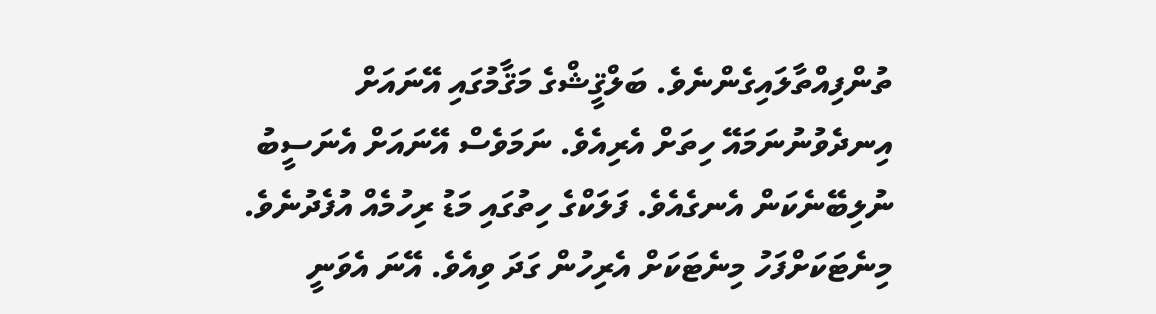ތުންފިއްތާލައިގެންނެވެ. ބަލްޤީޝްގެ މަޤާމުގައި އޭނައަށް އިނދެވުނުނަމައޭ ހިތަށް އެރިއެވެ. ނަމަވެސް އޭނައަށް އެނަސީބު ނުލިބޭނެކަން އެނގެއެވެ. ފަލަކްގެ ހިތުގައި މަޑު ރިހުމެއް އުފެދުނެވެ. މިނެޓަކަށްފަހު މިނެޓަކަށް އެރިހުން ގަދަ ވިއެވެ. އޭނަ އެވަނީ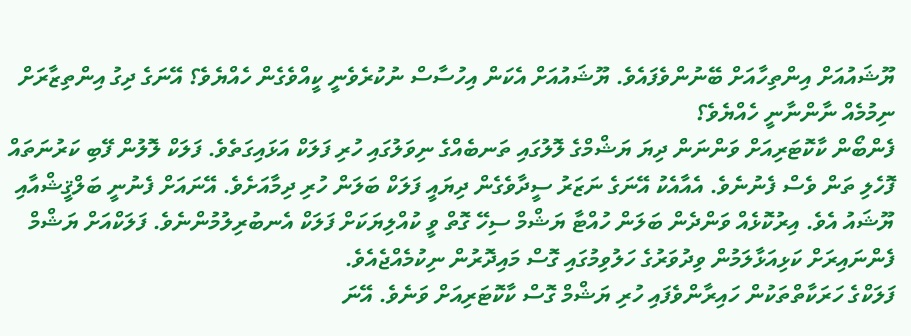ޔޫޝައުއަށް އިންތިހާއަށް ބޭނުންވެފައެވެ. ޔޫޝައުއަށް އެކަން އިހުސާސް ނުކުރެވެނީ ކީއްވެގެން ހެއްޔެވެ؟ އޭނަގެ ދިގު އިންތިޒާރަށް ނިމުމެއް ނާންނާނީ ހެއްޔެވެ؟
ފެންބޯން ކާކޮޓަރިއަށް ވަންނަން ދިޔަ ޔަޝްމްގެ ލޮލުގައި ތަނބެއްގެ ނިވަލުގައި ހުރި ފަލަކް އަޅައިގަތެވެ. ފަލަކް ލޮލުން ފޭބި ކަރުނަތައް ފޮހެލި ތަން ވެސް ފެނުނެވެ. އެއާއެކު އޭނަގެ ނަޒަރު ސީދާވެގެން ދިޔައީ ފަލަކް ބަލަން ހުރި ދިމާއަށެވެ. އޭނައަށް ފެނުނީ ބަލްޤީޝްއާއި ޔޫޝައު އެވެ. އިރުކޮޅެއް ވަންދެން ބަލަން ހުއްޓާ ޔަޝްމް ސިހޭ ގޮތް ވީ ކުއްލިޔަކަށް ފަލަކް އެނބުރިލުމުންނެވެ. ފަލަކްއަށް ޔަޝްމް ފެންނައިރަށް ކަޅިއަޅާލަމުން ވިދުވަރުގެ ހަލުވިމުގައި ގޮސް މައިދޮރުން ނިކުމެއްޖެއެވެ.
ފަލަކްގެ ހަރަކާތްތަކުން ހައިރާންވެފައި ހުރި ޔަޝްމް ގޮސް ކާކޮޓަރިއަށް ވަނެވެ. އޭނަ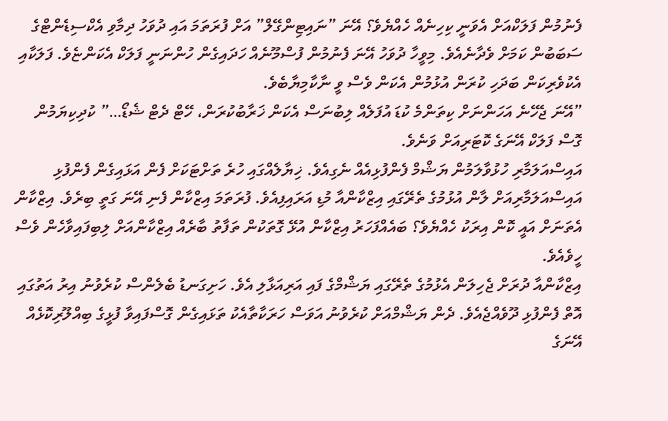ފެނުމުން ފަލަކްއަށް އެވަނީ ކިހިނެއް ހެއްޔެވެ؟ އޭނަ ”ނައިޓިންގޭލް” އަށް ފުރަތަމަ އައި ދުވަހު ދިމާވި އެކްސިޑެންޓްގެ ސަބަބުން ކަމަށް ވެދާނެއެވެ. މިވީހާ ދުވަހު އޭނަ ފެނުމުން ފުސްމޫނެއް ހަދައިގެން ހުންނަނީ ފަލަކް އެކަންޏެވެ. ފަލަކާއި އެކުވެރިކަން ބަދަހި ކުރަން އުޅުމުން އެކަން ވެސް ވީ ނާކާމިޔާބެވެ.
”އޭނަ ޖެހޭނެ އަހަންނަށް ކިތަންމެ ކުޑަ އުފަލެއް ލިބުނަސް އެކަން ޚަރާބުކުރަން، ހޭޓް ދެޓް ޝެޑޯ…” ކުދިކިޔަމުން ގޮސް ފަލަކް އޭނަގެ ކޮޓަރިއަށް ވަނެވެ.
އައިސްއަލަމާރި ހުޅުވާލަމުން ޔަޝްމް ފެންފުޅިއެއް ނެގިއެވެ. ޚިޔާލެއްގައި ހުރެ ތަށްޓަކަށް ފެން އަޅައިގެން ފެންފުޅި އައިސްއަލަމާރިއަށް ލާން އުޅުމުގެ ތެރޭގައި އިޒްކާންއާ މުޑި އަރައިފިއެވެ. ފުރަތަމަ އިޒްކާން ފެނި އޭނަ ގަތީ ބިރެވެ. އިޒްކާން އެތަނަށް އައީ ކޮން އިރަކު ހެއްޔެވެ؟ ބައެއްފަހަރު އިޒްކާން އުޅޭ ގޮތަކުން ތަފާތު ބާރެއް އިޒްކާންއަށް ލިބިފައިވާހެން ވެސް ހީވެއެވެ.
އިޒްކާންއާ ދުރަށް ޖެހިލަން އެޅުމުގެ ތެރޭގައި ޔަޝްމްގެ ފައި އަރިއަޅާލި އެވެ. ހަށިގަނޑު ބެލެންސް ކުރެވުނު އިރު އަތުގައި އޮތް ފެންފުޅި ދޫވެއްޖެއެވެ. ދެން ޔަޝްމްއަށް ކުރެވުނު އަވަސް ހަރަކާތާއެކު ތަޅައިގެން ގޮސްފައިވާ ފުޅީގެ ބިއްލޫރިކޮޅެއް އޭނަގެ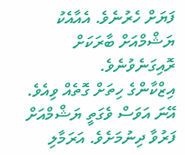ފަޔަށް ހެރުނެވެ. އެއާއެކު ޔަޝްމްއަށް ބާރަކަށް ރޮއިގަނެވުނެވެ.
އިޒްކާންގެ ހިތަށް ގޮތެއް ވިއެވެ. އޭނަ އަވަސް ވެގަތީ ޔަޝްމްއަށް ފަރުވާ ދިނުމަށެވެ. އަރަމާލި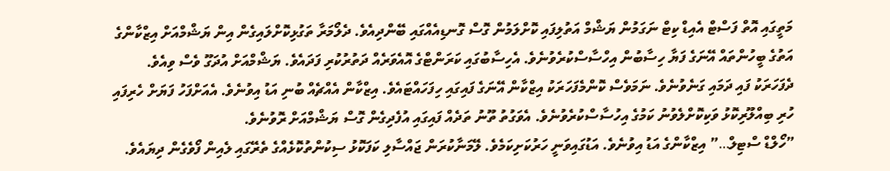މަތީގައި އޮތް ފަސްޓް އެއިޑް ކިޓް ނަގަމުން ޔަޝްމް އަތުލިފައި ކޮށްލަމުން ގޮސް ގޮނޑިއެއްގައި ބޭންދިއެވެ. ދެލޯމަރާ ތަގުޅިކޮށްލައިގެން އިން ޔަޝްމްއަށް އިޒްކާންގެ އަތުގެ ބީހުންތައް އޭނަގެ ފަޔާ ހިސާބުން އިހްސާސްކުރެވުނެވެ. އެހިސާބުގައި ކަރަންޓްގެ އޮއެވަރެއް ދަތުރުކުރި ފަދައެވެ. ޔަޝްމްއަށް އުދަގޫ ވެސް ވިއެވެ. ދެފަހަރަކު ފައި ދަމައި ގަނެވުނެވެ. ނަމަވެސް ކޮންމެފަހަރަކު އިޒްކާން އޭނަގެ ފައިގައި ހިފަހައްޓައެވެ. އިޒްކާން އެއްޗެއް ބުނި އަޑު އިވުނެވެ. އެއަށްފަހު ފަޔަށް ހެރިފައި ހުރި ބިއްލޫރިކޮޅު ވަކިކޮށްލެވުނު ކަމުގެ އިހުސާސްކުރެވުނެވެ. އެވަގުތު ތޫނު ތަދެއް ފައިގައި އުފެދިގެން ގޮސް ޔަޝްމްއަށް ރޮވުނެވެ.
”ހޯލްޑް ސްޓިލް…” އިޒްކާންގެ އަޑު އިވުނެވެ. އަޑުގައިވަނީ ހަރުކަށިކަމެވެ. ލޭމަނާކުރަން ޖައްސާލި ކަފަކޮޅު ސިކުންތުކޮޅެއްގެ ތެރޭގައި ލެއިން ފޯވެގެން ދިޔައެވެ.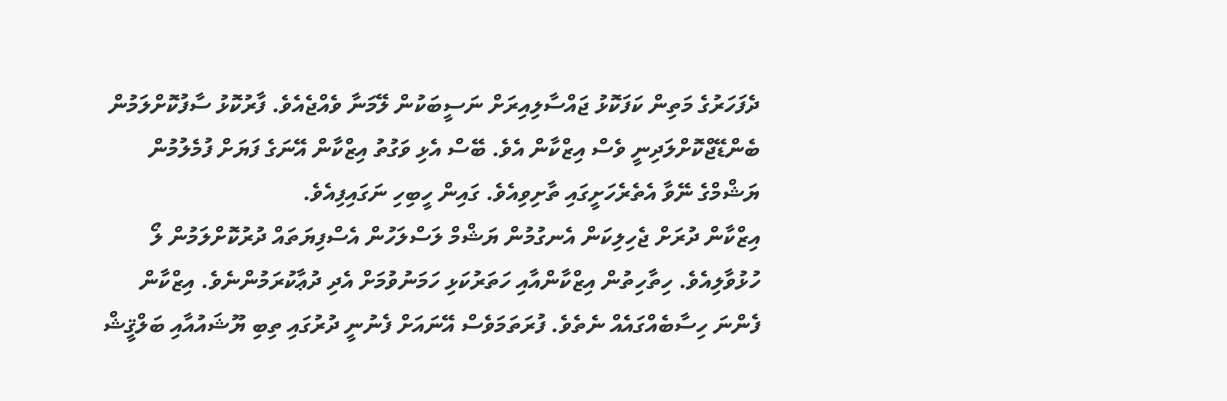ދެފަހަރުގެ މަތިން ކަފަކޮޅު ޖައްސާލިއިރަށް ނަސީބަކުން ލޭމަނާ ވެއްޖެއެވެ. ފާރުކޮޅު ސާފުކޮށްލަމުން ބެންޑޭޖްކޮށްލަދިނީ ވެސް އިޒްކާން އެވެ. ބޭސް އެޅި ވަގުތު އިޒްކާން އޭނަގެ ފަޔަށް ފުމެލުމުން ޔަޝްމްގެ ނޭވާ އެތެރެހަށީގައި ތާށިވިއެވެ. ގައިން ހީބިހި ނަގައިފިއެވެ.
އިޒްކާން ދުރަށް ޖެހިލިކަން އެނގުމުން ޔަޝްމް ލަސްލަހުން އެސްފިޔަތައް ދުރުކޮށްލަމުން ލޯ ހުޅުވާލިއެވެ. ހިތާހިތުން އިޒްކާންއާއި ހަތަރުކަޅި ހަމަނުވުމަށް އެދި ދުޢާކުރަމުންނެވެ. އިޒްކާން ފެންނަ ހިސާބެއްގައެއް ނެތެވެ. ފުރަތަމަވެސް އޭނައަށް ފެނުނީ ދުރުގައި ތިބި ޔޫޝައުއާއި ބަލްޤީޝް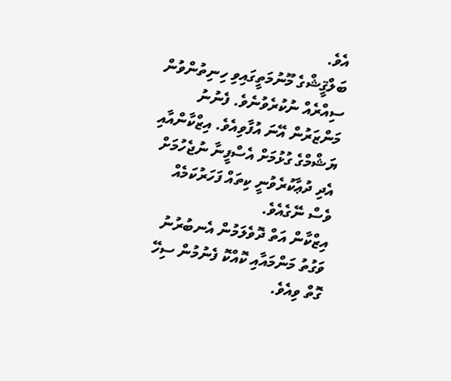އެވެ.
ބަލްޤީޝްގެ މޫނުމަތީގައިވި ހިނިތުންވުން ސިއްރެއް ނުކުރެވުނެވެ. ފެނުނު މަންޒަރުން އޭނަ އުފާވިއެވެ. އިޒްކާންއާއި ޔަޝްމްގެ ގުޅުމަށް އެސްފީނާ ނުޖެހުމަށް އެދި ދުޢާކުރެވުނީ ކިތައް ފަހަރުކަމެއް ވެސް ނޭގެއެވެ.
އިޒްކާން އަތް ދޮވެލަމުން އެނބުރުނު ވަގުތު މަންމައާއި ކޮއްކޮ ފެނުމުން ސިހޭ ގޮތް ވިއެވެ.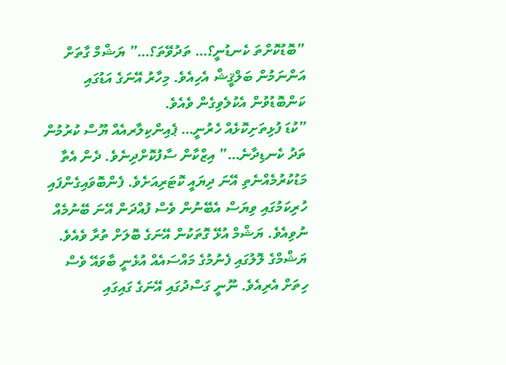”ބޮޑުކޮށްތަ ކެނޑުނީ؟… ތަދުވޭތަ؟…” ޔަޝްމް ގާތަށް އަންނަމުން ބަލްޤީޝް އެހިއެވެ. މިހާރު އޭނަގެ އަޑުގައި ކަންބޮޑުވުން އެކުލެވިގެން ވެއެވެ.
”ކުޑަ ފުޅިތަށިކޮޅެއް ހެރުނީ… ޕެއިންކިލާރއެއް ޔޫސް ކުރުމުން ތަދު ކެނޑިދާނެ…” އިޒްކާން ސާފުކޮށްދިނެވެ. ދެން އެތާ މަޑުކުރުމެއްނެތި އޭނަ ދިޔައީ ކޮޓަރިއަށެވެ. ފެންބޮވައިގެންފައި ހުރިކަމުގައި ވިޔަސް އެބޭނުން ވެސް ފުއްދަން އޭނަ ބޭނުމެއް ނުވިއެވެ. ޔަޝްމް އުޅޭ ގޮތަކުން އޭނަގެ ބޮލަށް ތުރާ ވެއެވެ. ޔަޝްމްގެ ލޮލުގައި ފެނުމުގެ މައްސައެއް އުޅެނީ ބާވައޭ ވެސް ހިތަށް އެރިއެވެ. ނޫނީ ގަސްދުގައި އޭނަގެ ގައިގައި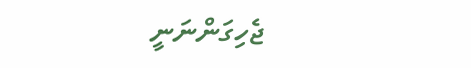ޖެހިގަންނަނީ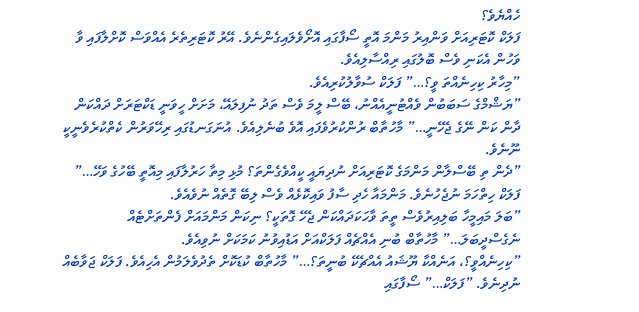ހެއްޔެވެ؟
ފަލަކް ކޮޓަރިއަށް ވަންއިރު މަންމަ އޮތީ ސޯފާގައި އޮށޯވެލައިގެންނެވެ. އޭރު ކޮޓަރިތެރެ އެއްވަސް ކޮށްލާފައި ވާ ވަހުން އެކަނި ވެސް ބޮލުގައި ރިއްސާލިއެވެ.
”މިހާރު ކިހިނެއްތަ ވީ؟…” ފަލަކް ސުވާލުކުރިއެވެ.
”ޔަޝްމްގެ ސަބަބުން ވެއްޓުނީއެއްނު، ބޭސް ލީމަ ވެސް ތަދު ނުފިލައޭ، މަށަށް ހީވަނީ ޑަކްޓަރަށް ދައްކަން ދާން ކަން ނޭގެ ޖެހޭނީ…” މާހުތާބް ރުންކުރުވެފައި އޮވެ ބުނެލިއެވެ. އުނަގަނޑުގައި ރިހޭވަރުން ކެތްކުރެވެނީކީ ނޫނެވެ.
”ދެން ތި ބޭސްލާން މަންމަގެ ކޮޓަރިއަށް ނުދިޔައީ ކީއްވެގެންތަ؟ މުޅި މިތާ ހަރުލާފައި މިއޮތީ ބޭހުގެ ވަހޭ…” ފަލަކް ހިތްހަމަ ނުޖެހުނެވެ. މަންމައާ ހެދި ސާފު ވައިކޮޅެއް ވެސް ލިބޭ ގޮތެއް ނުވެއެވެ.
”ބަލަ މައިމީހާ ބަލިއިރުވެސް ތީތަ ވާހަކަދައްކަން ޖެހޭ ގޮތަކީ؟ ނިކަން މަންމައަށް ފެންތަށްޓެއް ނެގެސްދީބަލަ…” މާހުތާބް ބުނި އެއްޗެއް ފަލަކްއަށް އަޑުއިވުނު ކަމަކަށް ނުވިއެވެ.
”ކިހިނެއްވީ؟، އަނެއްކާ ޔޫޝައު އެއްޗެކޭ ބުނީތަ؟…” މާހުތާބް ކުޑަކޮށް ތެދުވެލަމުން އެހިއެވެ. ފަލަކް ޖަވާބެއް ނުދިނެވެ. ”ފަލަކް…” ސޯފާގައި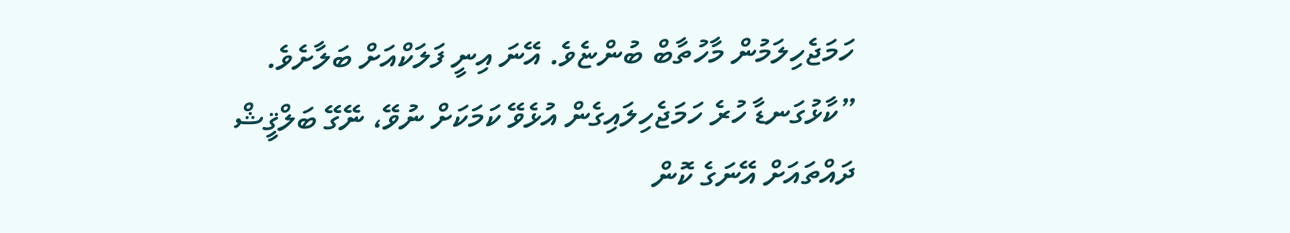ހަމަޖެހިލަމުން މާހުތާބް ބުންޏެވެ. އޭނަ އިނީ ފަލަކްއަށް ބަލާށެވެ.
”ކާޅުގަނޑާ ހުރެ ހަމަޖެހިލައިގެން އުޅެވޭ ކަމަކަށް ނުވޭ، ނޭގޭ ބަލްޤީޝް ދައްތައަށް އޭނަގެ ކޮން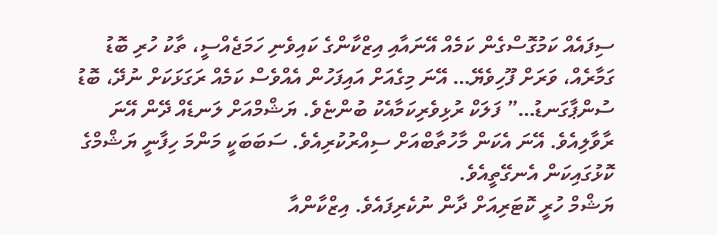ސިފައެއް ކަމުގޮސްގެން ކަމެއް އޭނައާއި އިޒްކާންގެ ކައިވެނި ހަމަޖެއްސީ، ތާކު ހުރި ބޮޑު ގަމާރެއް، ވަރަށް ފޫހިވެޔޭ… އޭނަ މިގެއަށް އައިފަހުން އެއްވެސް ކަމެއް ރަގަޅަކަށް ނުދޭ، ބޮޑު ސުންޕާގަނޑު…” ފަލަކް ރުޅިވެރިކަމާއެކު ބުންޏެވެ. ޔަޝްމްއަށް ލަނޑެއް ދޭން އޭނަ ރާވާލިއެވެ. އޭނަ އެކަން މާހުތާބްއަށް ސިއްރުކުރިއެވެ. ސަބަބަކީ މަންމަ ހިފާނީ ޔަޝްމްގެ ކޮޅުގައިކަން އެނގޭތީއެވެ.
ޔަޝްމް ހުރީ ކޮޓަރިއަށް ދާން ނުކެރިފައެވެ. އިޒްކާންއާ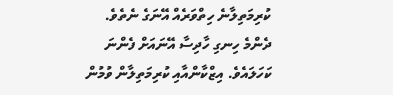ކުރިމަތިލާނެ ހިތްވަރެއް އޭނަގެ ނެތެވެ. ދެންމެ ހިނގި ހާދިސާ އޭނައަށް ފެންނަ ކަހަލައެވެ. އިޒްކާންއާއި ކުރިމަތިލާން ވުމުން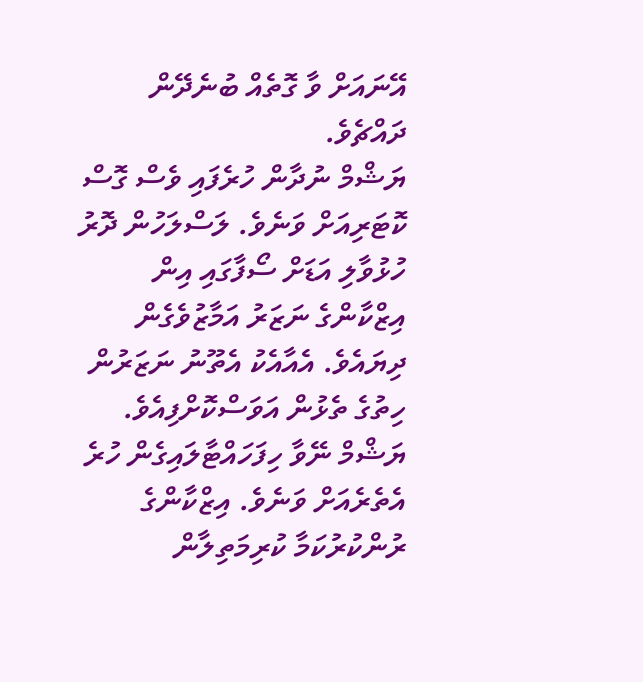އޭނައަށް ވާ ގޮތެއް ބުނެދޭން ދައްޗެވެ.
ޔަޝްމް ނުދާން ހުރެފައި ވެސް ގޮސް ކޮޓަރިއަށް ވަނެވެ. ލަސްލަހުން ދޮރު ހުޅުވާލި އަޑަށް ސޯފާގައި އިން އިޒްކާންގެ ނަޒަރު އަމާޒުވެގެން ދިޔައެވެ. އެއާއެކު އެތޫނު ނަޒަރުން ހިތުގެ ތެޅުން އަވަސްކޮށްފިއެވެ. ޔަޝްމް ނޭވާ ހިފަހައްޓާލައިގެން ހުރެ އެތެރެއަށް ވަނެވެ. އިޒްކާންގެ ރުންކުރުކަމާ ކުރިމަތިލާން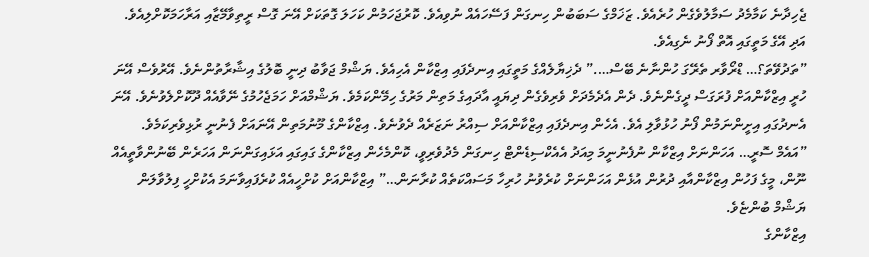ޖެހިދާނެ ކަމާމެދު ސަމާލުވެގެން ހުރެއެވެ. ޒަޚަމްގެ ސަބަބުން ހިނގަން ފަސޭހައެއް ނުވިއެވެ. ކޮރުޖަހަމުން ކަހަލަ ގޮތަކަށް އޭނަ ގޮސް ރީތިވާމޭޒާއި އަރާހަމަކޮށްލިއެވެ. އަދި އޭގެ މަތީގައި އޮތް ފޯނު ނެގިއެވެ.
”ތަދުވޭތަ؟… ޑްރޯވާރ ތެރޭގަ ހުންނާނެ ބޭސް….” ދެޚިޔާލެއްގެ މަތީގައި އިނދެފައި އިޒްކާން އެހިއެވެ. ޔަޝްމް ޖަވާބު ދިނީ ބޮލުގެ އިޝާރާތުންނެވެ. އޭރުވެސް އޭނަ ހުރީ އިޒްކާންއަށް ފުރަގަސް ދީގެންނެވެ. ދެން އެދެމެދަށް ވެރިވެގެން ދިޔައީ އާދައިގެ މަތިން މަރުގެ ހިމޭންކަމެވެ. ޔަޝްމްއަށް ހަމަޖެހުމުގެ ނޭވާއެއް ދޫކޮށްލެވުނެވެ. އޭނަ އެނދުގައި އިށީންނަމުން ފޯނު ހުޅުވާލި އެވެ. އެހެން އިނދެފައި އިޒްކާންއަށް ސިއްރު ނަޒަރެއް ދެވުނެވެ. އިޒްކާންގެ މޫނުމަތިން އޭނައަށް ފެނުނީ ރުޅިވެރިކަމެވެ.
”އައެމް ސޮރީ… އަހަންނަށް އިޒްކާން ނުފެނުނީމަ މިއަދު އެއެކްސިޑެންޓް ހިނގަން މެދުވެރިވީ، ކޮންމެހެން އިޒްކާންގެ ގައިގައި އަޅައިގަންނަން އަހަރެން ބޭނުންވާތީއެއް ނޫން، މީގެ ފަހުން އިޒްކާންއާއި ދުރުން އުޅެން އަހަންނަށް ކުރެވުނު ހުރިހާ މަސައްކަތެއް ކުރާނަން…” އިޒްކާންއަށް ކުށްހީއެއް ކުރެފައިވާނަމަ އެކުށްހީ ފިލުވާލަން ޔަޝްމް ބުންޏެވެ.
އިޒްކާންގެ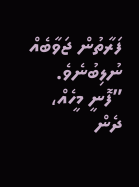ފަރާތުން ޖަވާބެއް ނުލިބުނެވެ.
”ފޮނީ މީހެއް، ދެން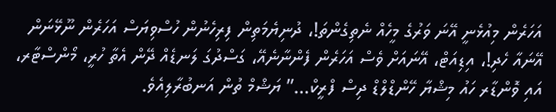އަހަރެން މިއުޅެނީ އޭނަ ވަރުގެ މީހެއް ނެތިގެންތަ!، ދުނިޔެމަތިން ފިރިހެނުން ހުސްވިޔަސް އަހަރެން ނޫޅޭނަން އޭނައާ ހެދި!، އިޑިއަޓް، އޭނައަށް ވެސް އަހަރެން ފެންނާނެއޭ، ގަސްދުގަ ލަނޑެއް ދޭން އެތާ ހުރީ، މޯންސްޓާރ، އައި ވޮންޑާރ ހައު މިޝްޔާ ހޭންޑްލްޑް ދިސް ފްރީކް…” ޔަޝްމް ތުން އަނބުރާލިއެވެ.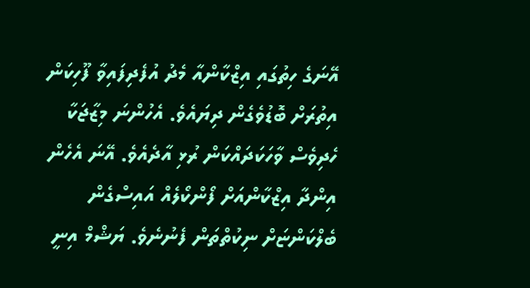އޭނަގެ ހިތުގައި އިޒްކާންއާ މެދު އުފެދިފައިވާ ފޫހިކަން އިތުރަށް ބޮޑުވެގެން ދިޔައެވެ. އެހުންނަ މިޒާޖަކާ ހެދިވެސް ވާހަކަދައްކަން ރުޅި އާދެއެވެ. އޭނަ އެހެން އިންދާ އިޒްކާންއަށް ފޯންކޯލެއް އައިސްގެން ބެލްކަންޏަށް ނިކުތްތަން ފެނުނެވެ. ޔަޝްމް އިނީ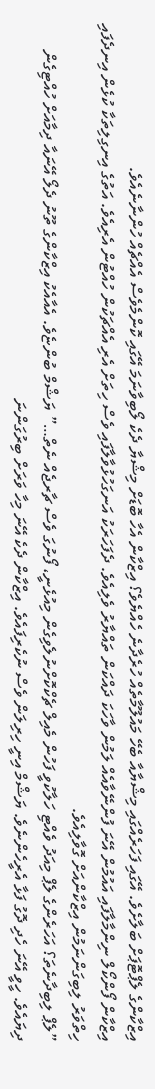އިޒްކާންގެ ލެޕްޓޮޕަށް ބަލާށެވެ. އޭގައި ފަހަރެއްގައި މިޝްޔާއާ ބެހޭ މައުލޫމާތެއް ހުރެދާނެ ހެއްޔެވެ؟ އިޒްކާން އެހާ ބޮޑަށް މިޝްޔާ ދެކެ ލޯބިވާނަމަ އޭގައި ކޮންމެވެސް އެއްޗެއް ހުންނާނެއެވެ.
އިޒްކާން ފޯންކޯލް ނިންމާލާފައި އައުމުން އޭނަ ފުންނޭވާއެއް ލަމުން ވާހަކަ ދައްކަން ތައްޔާރު ވެލިއެވެ. ދެފަހަރަކު އަނގަހުޅުވާލާފައި ވެސް ހިތަށް އެރި އެއްޗަކުން ހުއްޓުން އެރިއެވެ. އަތުގެ އިނގިލިތަކާ ކުޅެން އިނދެފައި ހިތްވަރު ލިބިގަންނަމުން އިޒްކާންއަށް ގޮވާލިއެވެ.
”ލެޕް ލިބިދާނެތަ؟ އަހަރެންގެ ލެޕް މިއަދު ވެއްޓި ހަލާކުވީ ފަހުން މެއިލް ޗެކްކޮށްނުލެވިގެން މިއުޅެނީ، ފޯނުގަ ވެސް ޗާރޖެއް ނެތް…” ޔަޝްމް ބުންޏެވެ. އެއާއެކު އިޒްކާންގެ ތޫނު ދެލޯ އޭނައާ ދިމާއަށް ހުއްޓިގެން ދިޔައެވެ. ހީވީ އޭނަ ހެދި ދޮގު ފަޅާ އެރީހެންނެވެ. ޔަޝްމް އިނީ ހިރިލަން ވެސް ނުކެރިފައެވެ. އިޒްކާން ދެކެ އޭނަ މިހާ ވަރަށް ބިރުގަންނަ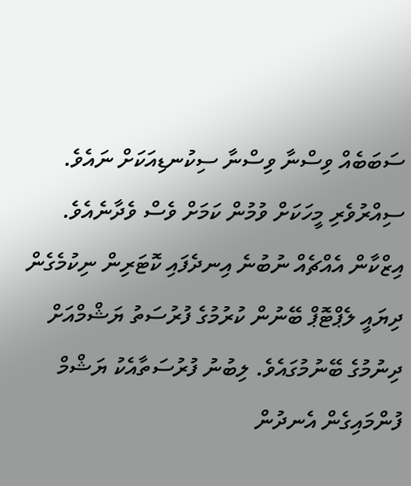ސަބަބެއް ވިސްނާ ވިސްނާ ސިކުނޑިއަކަށް ނައެވެ. ސިއްރުވެރި މީހަކަށް ވުމުން ކަމަށް ވެސް ވެދާނެއެވެ.
އިޒްކާން އެއްޗެއް ނުބުނެ އިނދެފައި ކޮޓަރިން ނިކުމެގެން ދިޔައީ ލެޕްޓޮޕް ބޭނުން ކުރުމުގެ ފުރުސަތު ޔަޝްމްއަށް ދިނުމުގެ ބޭނުމުގައެވެ. ލިބުނު ފުރުސަތާއެކު ޔަޝްމް ފުންމައިގެން އެނދުން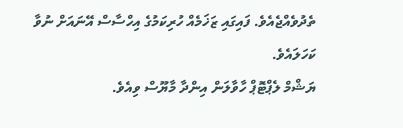ތެދުވެއްޖެއެވެ. ފައިގައި ޒަޚަމެއް ހުރިކަމުގެ އިހްސާސް އޭނައަށް ނުވާ ކަހަލައެވެ.
ޔަޝްމް ލެޕްޓޮޕް ހާވާލަން އިންދާ މާޔޫސް ވިއެވެ.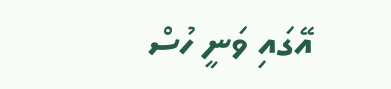އޭގައި ވަނީ ހުސް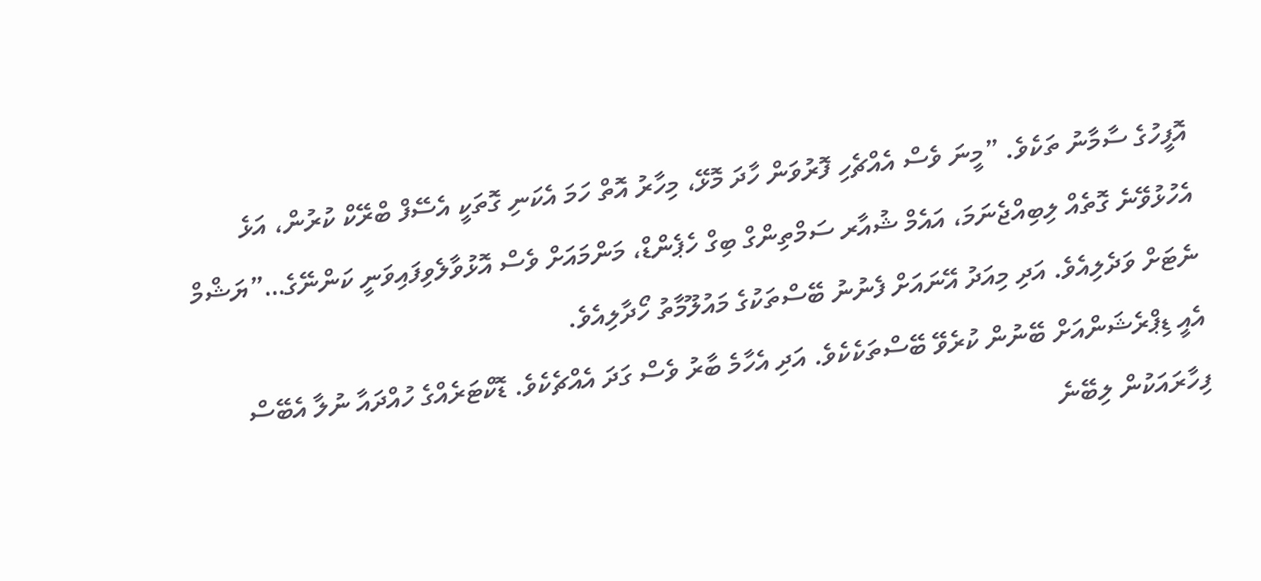އޮފީހުގެ ސާމާނު ތަކެވެ. ”މީނަ ވެސް އެއްޗެހި ފޮރުވަން ހާދަ މޮޅޭ، މިހާރު އޮތް ހަމަ އެކަނި ގޮތަކީ އެސޭފް ބްރޭކް ކުރުން، އަޅެ އެހުޅުވޭނެ ގޮތެއް ލިބިއްޖެނަމަ، އައެމް ޝުއާރ ސަމްތިންގް ބިގް ހެޕެންޑް، މަންމައަށް ވެސް އޮޅުވާލެވިފައިވަނީ ކަންނޭގެ…”ޔަޝްމް ނެޓަށް ވަދެލިއެވެ. އަދި މިއަދު އޭނައަށް ފެނުނު ބޭސްތަކުގެ މައުލޫމާތު ހޯދާލިއެވެ.
އެއީ ޑިޕްރެޝަންއަށް ބޭނުން ކުރެވޭ ބޭސްތަކެކެވެ. އަދި އެހާމެ ބާރު ވެސް ގަދަ އެއްޗެކެވެ. ޑޮކްޓަރެއްގެ ހުއްދައާ ނުލާ އެބޭސް ފިހާރައަކުން ލިބޭނެ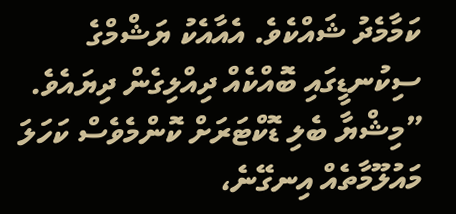ކަމާމެދު ޝައްކެވެ. އެއާއެކު ޔަޝްމްގެ ސިކުނޑީގައި ބޮއްކެއް ދިއްލިގެން ދިޔައެވެ.
”މިޝްޔާ ބެލި ޑޮކްޓަރަށް ކޮންމެވެސް ކަހަލަ މައުލޫމާތެއް އިނގޭނެ،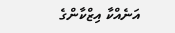އަނެއްކާ އިޒްކާންގެ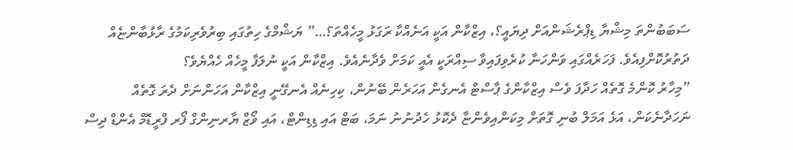ސަބަބުންތަ މިޝްޔާ ޑިޕްރެޝަންއަށް ދިޔައީ؟، އިޒްކާން އަކީ އަނެއްކާ ރަގަޅު މީހެއްތަ؟…” ޔަޝްމްގެ ހިތުގައި ބިރުވެރިކަމުގެ ރާޅުބާންޏެއް ދަތުރުކޮށްފިއެވެ. ފަހަރެއްގައި ވަންހަނާ ކުރެވިފައިވާ ސިއްރަކީ އެއީ ކަމަށް ވެދާނެއެވެ. އިޒްކާން އަކީ ނުލަފާ މީހެއް ހެއްޔެވެ؟
”މިހާރު ކޮންމެ ގޮތެއް ހަދާފަ ވެސް އިޒްކާންގެ ޕާސްޓް އެނގެން އަހަރެން ބޭނުން، ކިހިނެއް އެނގޭނީ އިޒްކާން އަހަންނަށް ދެރަ ގޮތެއް ނަހަދާނެކަން، އަޅެ އަމަލް ބުނި ގޮތަށް މިކަންއިވެންޏާ ދެކޮޅު ހެދުނުނު ނަމަ، ބަޓް އައި ޑިޑިންޓް، އައި ވޯޒް ޔާރނިންގް ފޯރ ފްރީޑޮމް އެންޑް ދިސް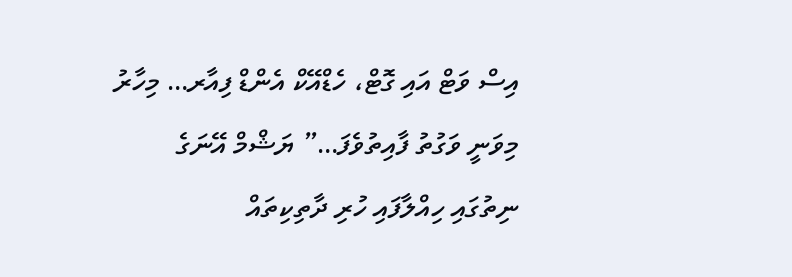އިސް ވަޓް އައި ގޮޓް، ހެޑްއޭކް އެންޑް ފިއާރ… މިހާރު މިވަނީ ވަގުތު ފާއިތުވެފަ…” ޔަޝްމް އޭނަގެ ނިތުގައި ހިއްލާފައި ހުރި ދާތިކިތައް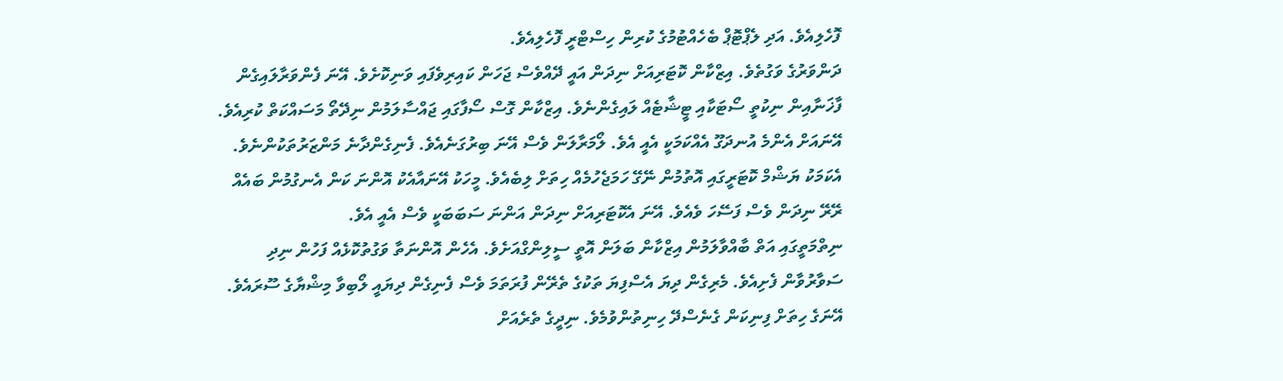ފޮހެލިއެވެ. އަދި ލެޕްޓޮޕް ބެހެއްޓުމުގެ ކުރިން ހިސްޓްރީ ފޮހެލިއެވެ.
ދަންވަރުގެ ވަގުތެވެ. އިޒްކާން ކޮޓަރިއަށް ނިދަން އައީ ދޭއްވެސް ޖަހަން ކައިރިވެފައި ވަނިކޮށެވެ. އޭނަ ފެންވަރާލައިގެން ފާޚަނާއިން ނިކުތީ ސޯޓަކާއި ޓީޝާޓެއް ލައިގެންނެވެ. އިޒްކާން ގޮސް ސޯފާގައި ޖައްސާލަމުން ނިދޭތޯ މަސައްކަތް ކުރިއެވެ. އޭނައަށް އެންމެ އުނދަގޫ އެއްކަމަކީ އެއީ އެވެ. ލޯމަރާލަން ވެސް އޭނަ ބިރުގަނެއެވެ. ފެނިގެންދާނެ މަންޒަރުތަކުންނެވެ. އެކަމަކު ޔަޝްމް ކޮޓަރީގައި އޮތުމުން ނޭގޭ ހަމަޖެހުމެއް ހިތަށް ލިބެއެވެ. މީހަކު އޭނައާއެކު އޮންނަ ކަން އެނގުމުން ބައެއް ރޭރޭ ނިދަން ވެސް ފަސޭހަ ވެއެވެ. އޭނަ އެކޮޓަރިއަށް ނިދަން އަންނަ ސަބަބަކީ ވެސް އެއީ އެވެ.
ނިތްމަތީގައި އަތް ބާއްވާލަމުން އިޒްކާން ބަލަން އޮތީ ސީލިންގްއަށެވެ. އެހެން އޮންނަތާ ވަގުތުކޮޅެއް ފަހުން ނިދި ސަވާރުވާން ފެށިއެވެ. މެރިގެން ދިޔަ އެސްފިޔަ ތަކުގެ ތެރޭން ފުރަތަމަ ވެސް ފެނިގެން ދިޔައީ ލޯބިވާ މިޝްޔާގެ ސޫރައެވެ. އޭނަގެ ހިތަށް ފިނިކަން ގެނެސްދޭ ހިނިތުންވުމެވެ. ނިދީގެ ތެރެއަށް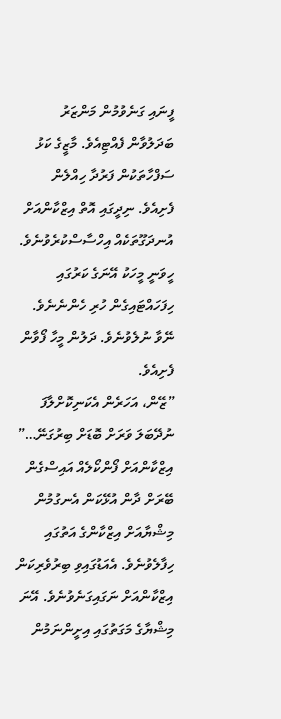ފީނައި ގަނެވުމުން މަންޒަރު ބަދަލުވާން ފެއްޓިއެވެ. މާޒީގެ ކަޅު ސަފްހާތަކުން ފަރުދާ ހިއްލެން ފެށިއެވެ. ނިދީގައި އޮތް އިޒްކާންއަށް އުނދަގޫތަކެއް އިހްސާސްކުރެވުނެވެ. ހީވަނީ މީހަކު އޭނަގެ ކަރުގައި ހިފަހައްޓައިގެން ހުރި ހެންނެނެވެ. ނޭވާ ނުލެވުނެވެ. ދަލުން މީހާ ފޯވާން ފެށިއެވެ.
”ޒޭން، އަހަރެން އެކަނިކޮށްލާފަ ނުދޭބަލަ ވަރަށް ބޮޑަށް ބިރުގަނޭ…” އިޒްކާންއަށް ފޯންކޯލެއް އައިސްގެން ބޭރަށް ދާން އުޅޭކަން އެނގުމުން މިޝްޔާއަށް އިޒްކާންގެ އަތުގައި ހިފާލެވުނެވެ. އެއަޑުގައިވި ބިރުވެރިކަން އިޒްކާންއަށް ނަގައިގަނެވުނެވެ. އޭނަ މިޝްޔާގެ މަގަތުގައި އިށީންނަމުން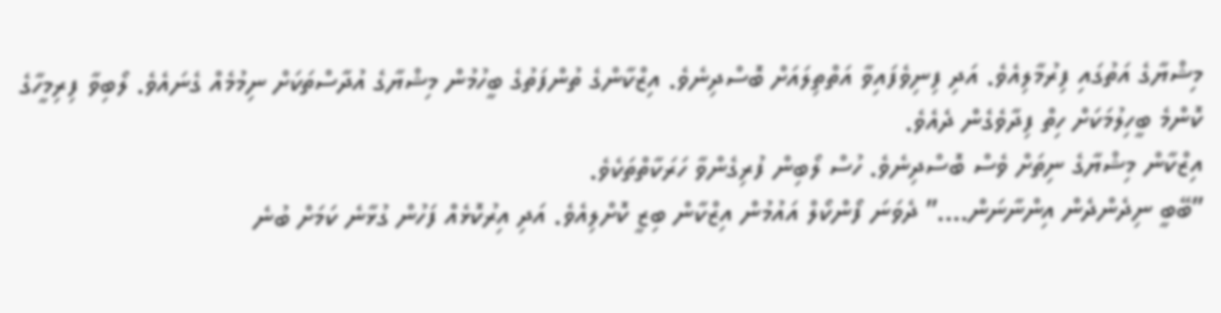މިޝްޔާގެ އަތުގައި ފިރުމާލިއެވެ. އަދި ފިނިވެފައިވާ އަތްތިލައަށް ބޮސްދިނެވެ. އިޒްކާންގެ ތުންފަތުގެ ބީހުމުން މިޝްޔާގެ އުދާސްތަކަށް ނިމުމެއް ގެނައެވެ. ލޯބިވާ ފިރިމީހާގެ ކޮންމެ ބީހިލުމަކަށް ހިތް ފިދާވެގެން ދެއެވެ.
އިޒްކާން މިޝްޔާގެ ނިތަށް ވެސް ބޮސްދިނެވެ. ހުސް ލޯބިން ފުރިގެންވާ ހަރަކާތްތަކެވެ.
”ބޭބީ ނިދެންދެން އިންނާނަން….” ދެވަނަ ފޯންކޯލް އައުމުން އިޒްކާން ބިޒީ ކޮށްލިއެވެ. އަދި އިރުކޮޅެއް ފަހުން ގުޅާނެ ކަމަށް ބުނެ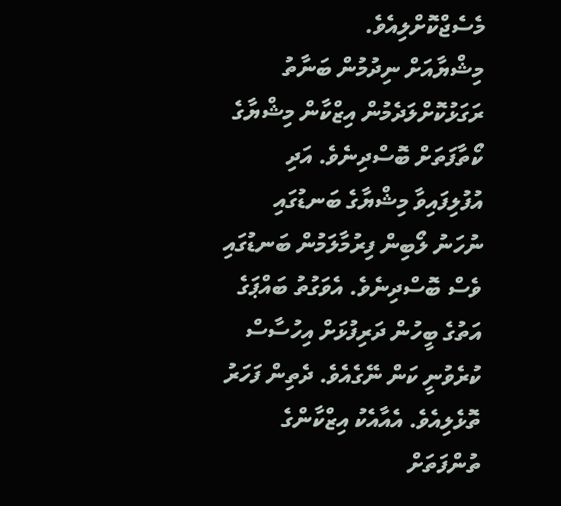މެސެޖްކޮށްލިއެވެ.
މިޝްޔާއަށް ނިދުމުން ބަނާތު ރަގަޅުކޮށްލަދެމުން އިޒްކާން މިޝްޔާގެ ކޯތާފަތަށް ބޮސްދިނެވެ. އަދި އުފުލިފައިވާ މިޝްޔާގެ ބަނޑުގައި ނުހަނު ލޯބިން ފިރުމާލަމުން ބަނޑުގައި ވެސް ބޮސްދިނެވެ. އެވަގުތު ބައްޕަގެ އަތުގެ ބީހުން ދަރިފުޅަށް އިހުސާސް ކުރެވުނީ ކަން ނޭގެއެވެ. ދެތިން ފަހަރު ތޮޅެލިއެވެ. އެއާއެކު އިޒްކާންގެ ތުންފަތަށް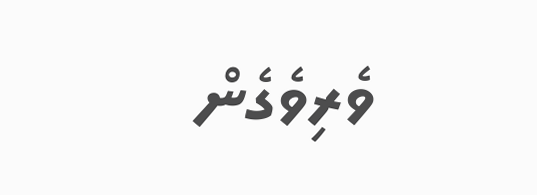ވެރިވެގެން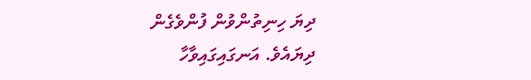ދިޔަ ހިނިތުންވުން ފުންވެގެން ދިޔައެވެ. އަނގައިގައިވާހާ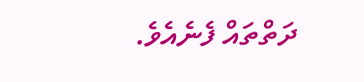ދަތްތައް ފެނެއެވެ.